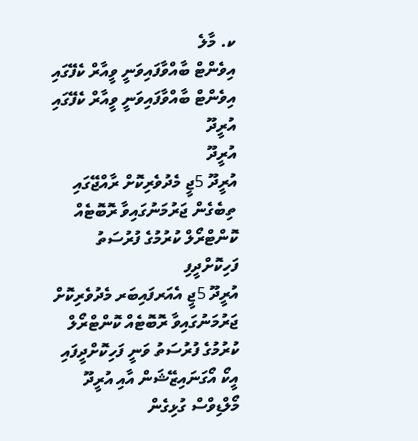ކ. މާލެ
އިވެންޓް ބާއްވާފައިވަނީ ވީއާރް ކެފޭގައި
އިވެންޓް ބާއްވާފައިވަނީ ވީއާރް ކެފޭގައި
އުރީދޫ
އުރީދޫ
އުރީދޫ 5ޖީ މެދުވެރިކޮށް ރާއްޖޭގައި ތިބެގެން ޖަރުމަނުގައިވާ ރޮބޮޓެއް ކޮންޓްރޯލް ކުރުމުގެ ފުރުސަތު ފަހިކޮށްދީފި
އުރީދޫ 5ޖީ އެއަރފައިބަރ މެދުވެރިކޮށް ޖަރުމަނުގައިވާ ރޮބޮޓެއް ކޮންޓްރޯލް ކުރުމުގެ ފުރުސަތު ވަނީ ފަހިކޮށްދީފައި
އީކޯ އޯގަނައިޒޭޝަން އާއި އުރީދޫ މޯލްޑިވްސް ގުޅިގެން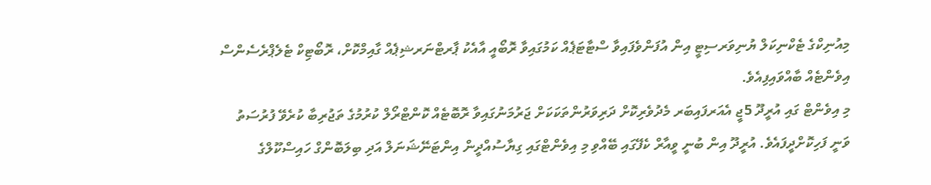މިއުނިކްގެ ޓެކްނިކަލް ޔުނިވަރސިޓީ އިން އުފަންވެފައިވާ ސްޓާޓަޕެއް ކަމުގައިވާ ރޮބޯއީ އާއެކު ޕާރޓްނަރޝިޕެއް ގާއިމްކޮށް، ރޮބޯޓިކް ޓެލެޕްރެސެންސް އިވެންޓެއް ބާއްވައިފިއެވެ.
މި އިވެންޓް ގައި އުރީދޫ 5ޖީ އެއަރފައިބަރ މެދުވެރިކޮށް ދަރިވަރުންތަކަކަށް ޖަރުމަނުގައިވާ ރޮބޮޓެއް ކޮންޓްރޯލް ކުރުމުގެ ތަޖުރިބާ ކުރެވޭ ފުރުސަތު ވަނީ ފަހިކޮށްދީފައެވެ. އުރީދޫ އިން ބުނީ ވީއާރް ކެފޭގައި ބޭއްވި މި އިވެންޓްގައި ގިޔާސުއްދީން އިންޓަނޭޝަނަލް އަދި ބިލަބޮންގް ހައިސްކޫލްގެ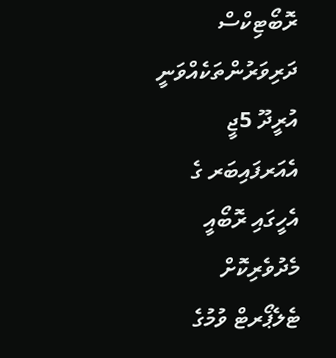ރޮބޯޓިކްސް ދަރިވަރުންތަކެއްވަނީ އުރީދޫ 5ޖީ އެއަރފައިބަރ ގެ އެހީގައި ރޮބޯއީ މެދުވެރިކޮށް ޓެލެޕޯރޓް ވުމުގެ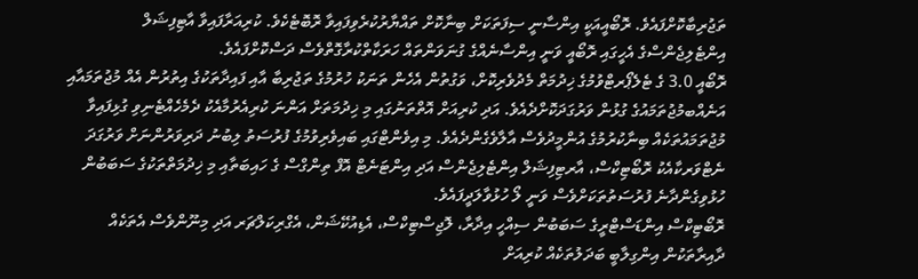ތަޖުރިބާކޮށްފައެވެ. ރޮބޯއީއަކީ އިންސާނީ ސިފަތަކަށް ބިނާކޮށް ތައްޔާރުކުރެވިފައިވާ ރޮބޮޓެކެވެ. ކުރިއަރާފައިވާ އާޓިފިޝަލް އިންޓެލިޖެންސްގެ އެހީގައި ރޮބޯއީ ވަނީ އިންސާނެއްގެ ގުނަވަންތައް ހަރަކާތްކުރާގޮތްވެސް ދަސްކޮށްފައެވެ.
ރޮބޯއީ 3.0 ގެ ޓެލެޕޯރޓްވުމުގެ ޚިދުމަތް މެދުވެރިކޮށް، ވަގުތުން އެހެން ތަނަކު ހުރުމުގެ ތަޖުރިބާ އާއި ފައިދާތަކުގެ އިތުރުން އެއް މުޖުތަމައާއި އަނެއްބމުޖުތަމައުގެ ގުޅުން ވަރުގަދަކޮށްދެއެވެ. އަދި ކުރިއަށް އޮތްތަނުގައި މި ޚިދުމަތަށް އަންނަ ކުރިއެރުމާއެކު ދެމެހެއްޓެނިވި ގުޅިފައިވާ މުޖުތަމައުތަކެއް ބިނާކުރުމުގެ އުންމީދުވެސް އާލާވެގެންދެއެވެ. މި އިވެންޓްގައި ބައިވެރިވުމުގެ ފުރުސަތު ލިބުނު ދަރިވަރުންނަށް ވަރުގަދަ ނެޓްވަރކާއެކު ރޮބޯޓިކްސް، އާރޓިފިޝަލް އިންޓެލިޖެންސް އަދި އިންޓަނެޓް އޮފް ތިންގްސް ގެ ހައިބަތާއި މި ޚިދުމަތްތަކުގެ ސަބަބުން ހުޅުވިގެންދާނެ ފުރުސަތުތަކަށްވެސް ވަނީ ލޯ ހުޅުވާލަދީފައެވެ.
ރޮބޯޓިކްސް އިންޑަސްޓްރީގެ ސަބަބުން ސިއްހީ އިދާރާ، ލޮޖިސްޓިކްސް، އެޑިއުކޭޝަން، އެގްރިކަލްޗަރ އަދި މިނޫންވެސް އެތަކެއް ދާއިރާތަކުން އިންގިލާބީ ބަދަލުތަކެއް ކުރިއަށް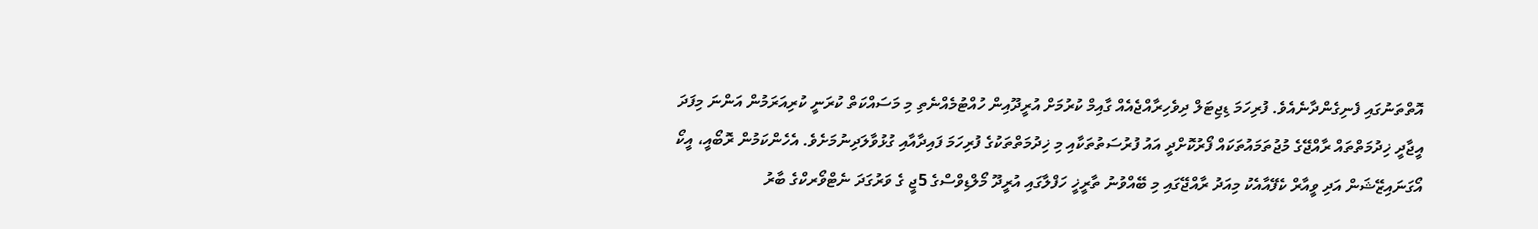އޮތްތަނުގައި ފެނިގެންދާނެއެވެ. ފުރިހަމަ ޑިޖިޓަލް ދިވެހިރާއްޖެއެއް ގާއިމް ކުރުމަށް އުރީދޫއިން ހުއްޓުމެއްނެތި މި މަސައްކަތް ކުރަނީ ކުރިއަރަމުން އަންނަ މިފަދަ އީޖާދީ ޚިދުމަތްތައް ރާއްޖޭގެ މުޖުތަމައުތަކައް ފޯރުކޮށްދީ އައު ފުރުސަތުތަކާއި މި ޚިދުމަތްތަކުގެ ފުރިހަމަ ފައިދާއާއި ގުޅުވާލަދިނުމަށެވެ. އެހެންކަމުން ރޮބޯއީ، އީކޯ އޯގަނައިޒޭޝަން އަދި ވީއާރް ކެފޭއާއެކު މިއަދު ރާއްޖޭގައި މި ބޭއްވުނު ތާރީޚީ ހަފްލާގައި އުރީދޫ މޯލްޑިވްސްގެ 5ޖީ ގެ ވަރުގަދަ ނެޓްވޯރކްގެ ބާރު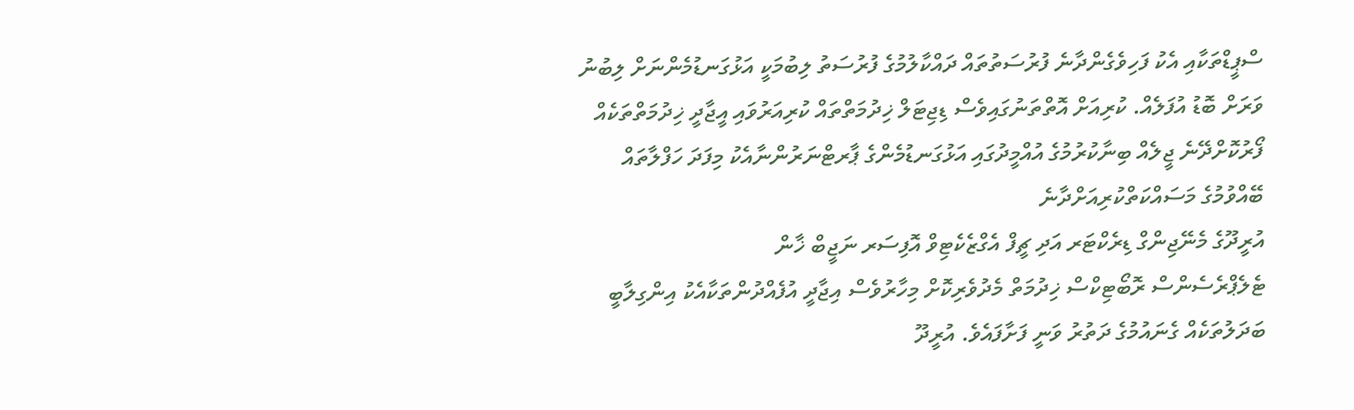ސްޕީޑްތަކާއި އެކު ފަހިވެގެންދާނެ ފުރުސަތުތައް ދައްކާލުމުގެ ފުރުސަތު ލިބުމަކީ އަޅުގަނޑުމެންނަށް ލިބުނު ވަރަށް ބޮޑު އުފަލެއް. ކުރިއަށް އޮތްތަނުގައިވެސް ޑިޖިޓަލް ޚިދުމަތްތައް ކުރިއަރުވައި އީޖާދީ ޚިދުމަތްތަކެއް ފޯރުކޮށްދޭނެ ޖީލެއް ބިނާކުރުމުގެ އުއްމީދުގައި އަޅުގަނޑުމެންގެ ޕާރޓްނަރުންނާއެކު މިފަދަ ހަފްލާތައް ބޭއްވުމުގެ މަސައްކަތްކުރިއަށްދާނެ
އުރީދޫގެ މެނޭޖިންގް ޑިރެކްޓަރ އަދި ޗީފް އެގްޒެކެޓިވް އޮފިސަރ ނަޖީބް ޚާން
ޓެލެޕްރެސެންސް ރޮބޯޓިކްސް ޚިދުމަތް މެދުވެރިކޮށް މިހާރުވެސް އިޖާދީ އުފެއްދުންތަކާއެކު އިންގިލާބީ ބަދަލުތަކެއް ގެނައުމުގެ ދަތުރު ވަނީ ފަށާފައެވެ. އުރީދޫ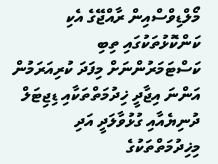މޯލްޑިވްސްއިން ރާއްޖޭގެ އެކި ކަންކޮޅުތަކުގައި ތިބި ކަސްޓަމަރުންނަށް މިފަދަ ކުރިއަރަމުން އަންނަ އިޖާދީ ޚިދުމަތްތަކާއި ޑިޖިޓަލް ދުނިޔެއާއި ގުޅުވާލަދީ އަދި މިޚިދުމަތްތަކުގެ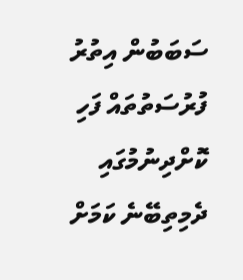ސަބަބުން އިތުރު ފުރުސަތުތައް ފަހި ކޮށްދިނުމުގައި ދެމިތިބޭނެ ކަމަށް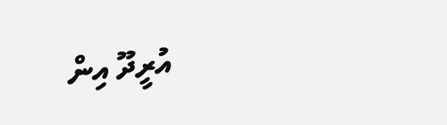އުރީދޫ އިން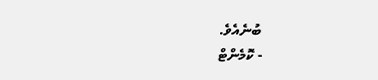ބުނެއެވެ.
- ކޮމެންޓް